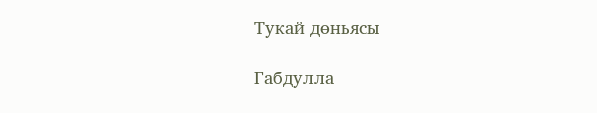Тукай дөньясы

Габдулла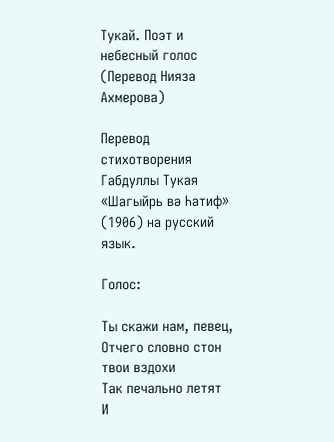Тукай. Поэт и небесный голос (Перевод Нияза Ахмерова)

Перевод стихотворения Габдуллы Тукая «Шагыйрь вә Һатиф» (1906) на русский язык.

Голос:

Ты скажи нам, певец,
Отчего словно стон твои вздохи
Так печально летят
И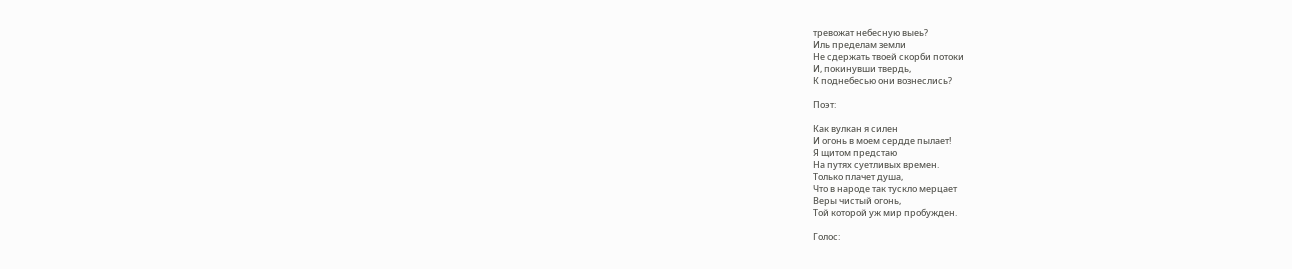тревожат небесную выеь?
Иль пределам земли
Не сдержать твоей скорби потоки
И, покинувши твердь,
К поднебесью они вознеслись?

Поэт:

Как вулкан я силен
И огонь в моем сердде пылает!
Я щитом предстаю
На путях суетливых времен.
Только плачет душа,
Что в народе так тускло мерцает
Веры чистый огонь,
Той которой уж мир пробужден.

Голос: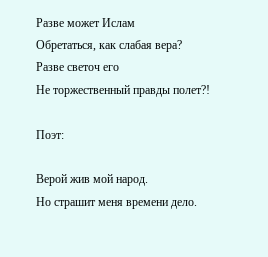Разве может Ислам
Обретаться, как слабая вера?
Разве светоч его
Не торжественный правды полет?!

Поэт:

Верой жив мой народ.
Но страшит меня времени дело.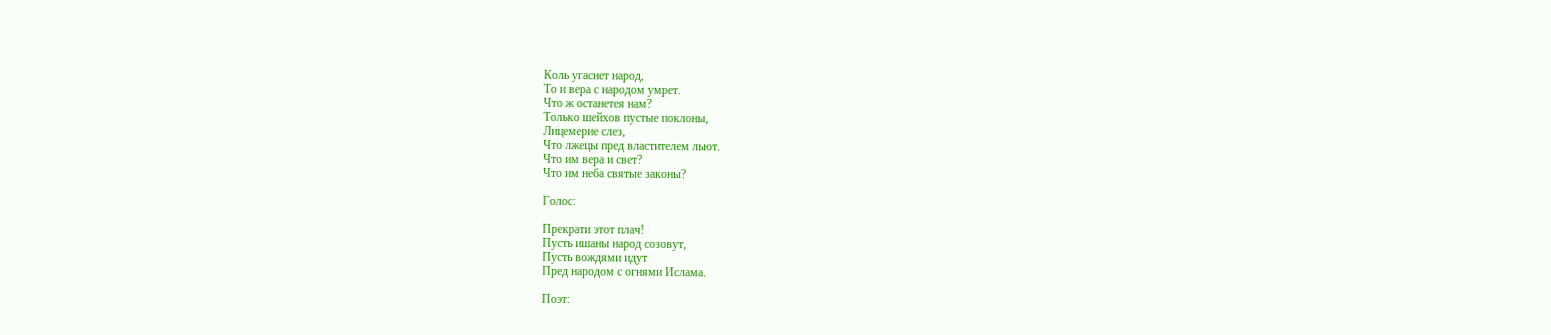Коль угаснет народ,
То и вера с народом умрет.
Что ж останетея нам?
Только шейхов пустые поклоны,
Лицемерие слез,
Что лжецы пред властителем льют.
Что им вера и свет?
Что им неба святые законы?

Голос:

Прекрати этот плач!
Пусть ишаны народ созовут,
Пусть вождями идут
Пред народом с огнями Ислама.

Поэт: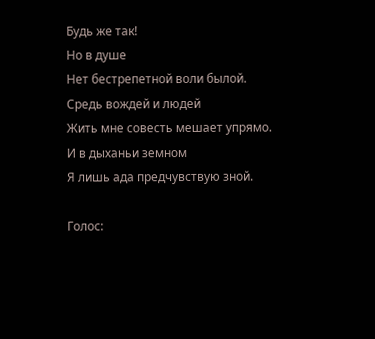Будь же так!
Но в душе
Нет бестрепетной воли былой.
Средь вождей и людей
Жить мне совесть мешает упрямо.
И в дыханьи земном
Я лишь ада предчувствую зной.

Голос: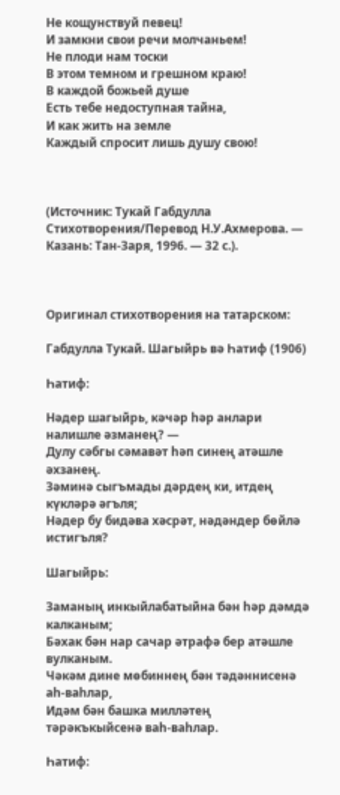Не кощунствуй певец!
И замкни свои речи молчаньем!
Не плоди нам тоски
В этом темном и грешном краю!
В каждой божьей душе
Есть тебе недоступная тайна,
И как жить на земле
Каждый спросит лишь душу свою!



(Источник: Тукай Габдулла Стихотворения/Перевод Н.У.Ахмерова. — Казань: Тан-Заря, 1996. — 32 с.).



Оригинал стихотворения на татарском:

Габдулла Тукай. Шагыйрь вә Һатиф (1906)

Һатиф:

Нәдер шагыйрь, кәчәр һәр анлари налишле әзманең? —
Дулу сәбгы сәмавәт һәп синең атәшле әхзанең.
Зәминә сыгъмады дәрдең ки, итдең күкләрә әгъля;
Нәдер бу бидәва хәсрәт, нәдәндер бөйлә истигъля?

Шагыйрь:

Заманың инкыйлабатыйна бән һәр дәмдә калканым;
Бәхак бән нар сачар әтрафә бер атәшле вулканым.
Чәкәм дине мөбиннең бән тәдәннисенә аһ-ваһлар,
Идәм бән башка милләтең тәрәкъкыйсенә ваһ-ваһлар.

Һатиф: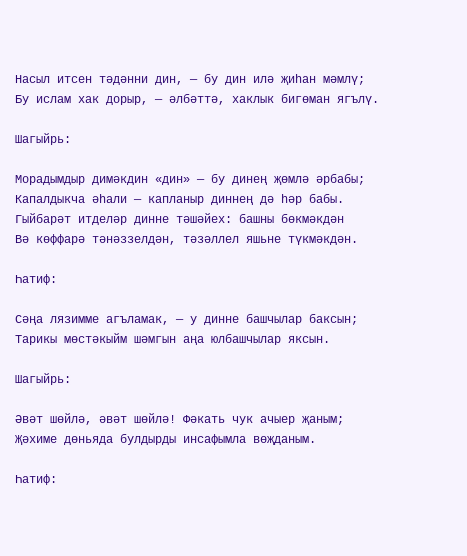Насыл итсен тәдәнни дин, — бу дин илә җиһан мәмлү;
Бу ислам хак дорыр, — әлбәттә, хаклык бигөман ягълү.

Шагыйрь:

Морадымдыр димәкдин «дин» — бу динең җөмлә әрбабы;
Капалдыкча әһали — капланыр диннең дә һәр бабы.
Гыйбарәт итделәр динне тәшәйех: башны бөкмәкдән
Вә көффарә тәнәззелдән, тәзәллел яшьне түкмәкдән.

Һатиф:

Сәңа лязимме агъламак, — у динне башчылар баксын;
Тарикы мөстәкыйм шәмгын аңа юлбашчылар яксын.

Шагыйрь:

Әвәт шөйлә, әвәт шөйлә! Фәкать чук ачыер җаным;
Җәхиме дөньяда булдырды инсафымла вөҗданым.

Һатиф: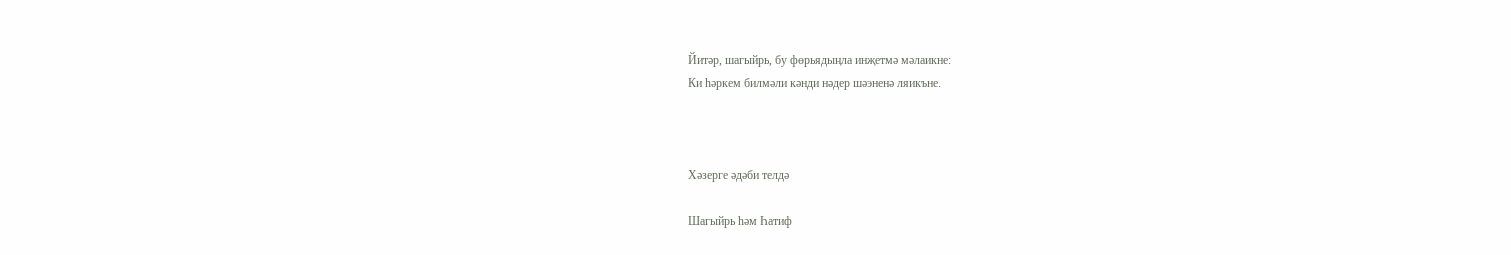Йитәр, шагыйрь, бу фөрьядыңла инҗетмә мәлаикне:
Ки һәркем билмәли кәнди нәдер шәэненә ляикъне.



Хәзерге әдәби телдә

Шагыйрь һәм Һатиф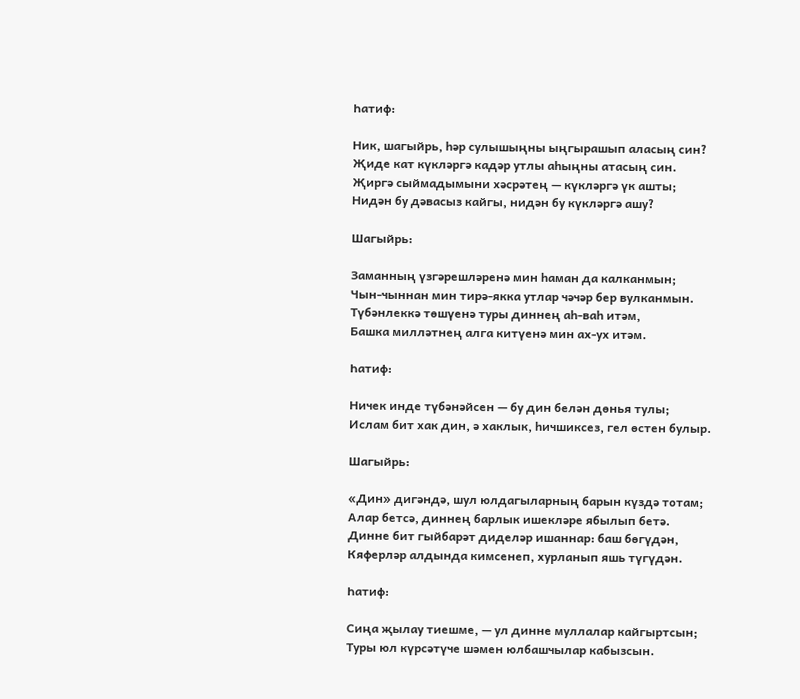Һатиф:

Ник, шагыйрь, һәр сулышыңны ыңгырашып аласың син?
Җиде кат күкләргә кадәр утлы аһыңны атасың син.
Җиргә сыймадымыни хәсрәтең — күкләргә үк ашты;
Нидән бу дәвасыз кайгы, нидән бу күкләргә ашу?

Шагыйрь:

Заманның үзгәрешләренә мин һаман да калканмын;
Чын-чыннан мин тирә-якка утлар чәчәр бер вулканмын.
Түбәнлеккә төшүенә туры диннең аһ-ваһ итәм,
Башка милләтнең алга китүенә мин ах-ух итәм.

Һатиф:

Ничек инде түбәнәйсен — бу дин белән дөнья тулы;
Ислам бит хак дин, ә хаклык, һичшиксез, гел өстен булыр.

Шагыйрь:

«Дин» дигәндә, шул юлдагыларның барын күздә тотам;
Алар бетсә, диннең барлык ишекләре ябылып бетә.
Динне бит гыйбарәт диделәр ишаннар: баш бөгүдән,
Кяферләр алдында кимсенеп, хурланып яшь түгүдән.

Һатиф:

Сиңа җылау тиешме, — ул динне муллалар кайгыртсын;
Туры юл күрсәтүче шәмен юлбашчылар кабызсын.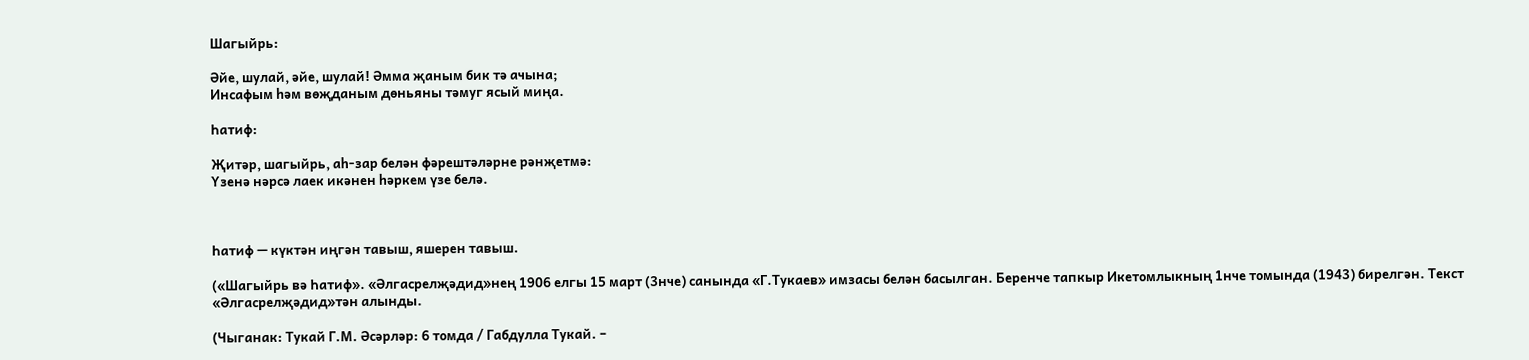Шагыйрь:

Әйе, шулай, әйе, шулай! Әмма җаным бик тә ачына;
Инсафым һәм вөҗданым дөньяны тәмуг ясый миңа.

Һатиф:

Җитәр, шагыйрь, аһ-зар белән фәрештәләрне рәнҗетмә:
Үзенә нәрсә лаек икәнен һәркем үзе белә.



Һатиф — күктән иңгән тавыш, яшерен тавыш.

(«Шагыйрь вә Һатиф». «Әлгасрелҗәдид»нең 1906 елгы 15 март (3нче) санында «Г.Тукаев» имзасы белән басылган. Беренче тапкыр Икетомлыкның 1нче томында (1943) бирелгән. Текст «Әлгасрелҗәдид»тән алынды.

(Чыганак: Тукай Г.М. Әсәрләр: 6 томда / Габдулла Тукай. –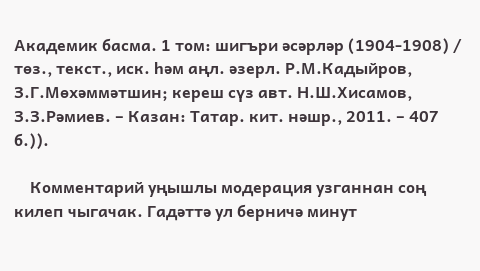Академик басма. 1 том: шигъри әсәрләр (1904-1908) / төз., текст., иск. һәм аңл. әзерл. Р.М.Кадыйров, З.Г.Мөхәммәтшин; кереш сүз авт. Н.Ш.Хисамов, З.З.Рәмиев. – Казан: Татар. кит. нәшр., 2011. – 407 б.)).

    Комментарий уңышлы модерация узганнан соң килеп чыгачак. Гадәттә ул берничә минут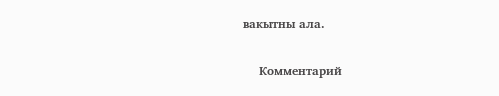вакытны ала.

    Комментарий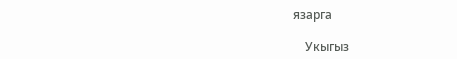язарга

    Укыгыз